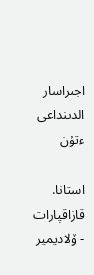اجىراسار الدىنداعى ءتۇن

استانا. قازاقپارات - ۆلاديمير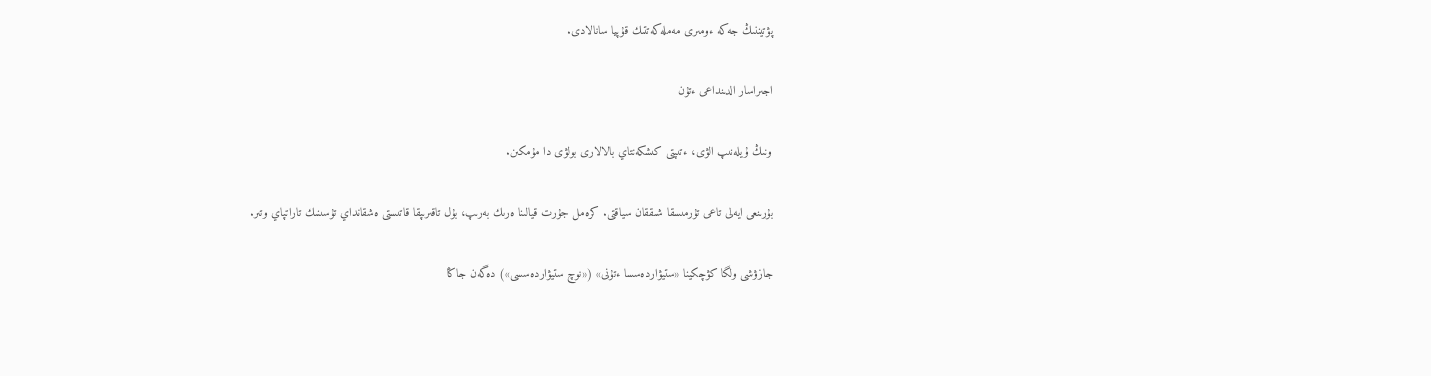پۋتيننىڭ جەكە ءومىرى مەملەكەتتىك قۇپيا سانالادى.

اجىراسار الدىنداعى ءتۇن

ونىڭ ۇيلەنىپ الۋى، ءتىپتى كىشكەنتاي بالالارى بولۋى دا مۇمكىن.

بۇرىنعى ايەلى تاعى تۇرمىسقا شىققان سياقتى. كرەمل جۇرت قيالىنا ەرىك بەرىپ، بۇل تاقىرىپقا قاتىستى ەشقانداي تۇسىنىك تاراتپاي وتىر.

جازۋشى ولگا كۋچكينا «ستيۋاردەسسا ءتۇنى» («نوچ ستيۋاردەسسى») دەگەن جاڭا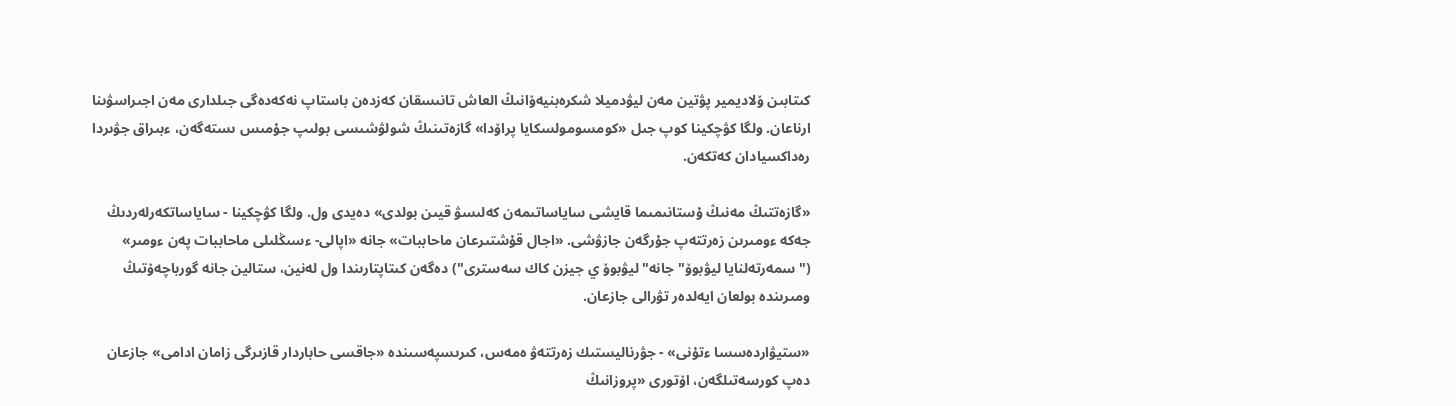كىتابىن ۆلاديمير پۋتين مەن ليۋدميلا شكرەبنيەۆانىڭ العاش تانىسقان كەزدەن باستاپ نەكەدەگى جىلدارى مەن اجىراسۋىنا ارناعان. ولگا كۋچكينا كوپ جىل «كومسومولسكايا پراۆدا» گازەتىنىڭ شولۋشىسى بولىپ جۇمىس ىستەگەن، ءبىراق جۋىردا رەداكسيادان كەتكەن.

«گازەتتىڭ مەنىڭ ۇستانىمىما قايشى ساياساتىمەن كەلىسۋ قيىن بولدى» دەيدى ول. ولگا كۋچكينا - ساياساتكەرلەردىڭ جەكە ءومىرىن زەرتتەپ جۇرگەن جازۋشى. «اجال قۇشتىرعان ماحاببات» جانە «اپالى- ءسىڭلىلى ماحاببات پەن ءومىر» ("سمەرتەلنايا ليۋبوۆ" جانە"ليۋبوۆ ي جيزن كاك سەسترى") دەگەن كىتاپتارىندا ول لەنين، ستالين جانە گورباچەۆتىڭ ومىرىندە بولعان ايەلدەر تۋرالى جازعان.

«ستيۋاردەسسا ءتۇنى» - جۋرناليستىك زەرتتەۋ ەمەس، كىرىسپەسىندە «جاقسى حاباردار قازىرگى زامان ادامى» جازعان دەپ كورسەتىلگەن، اۆتورى «پروزانىڭ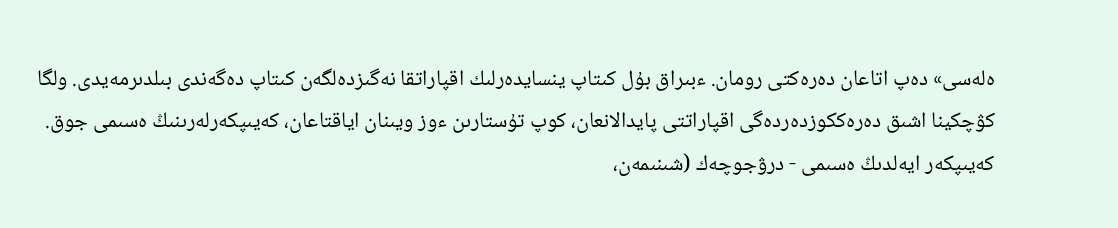ەلەسى» دەپ اتاعان دەرەكتى رومان. ءبىراق بۇل كىتاپ ينسايدەرلىك اقپاراتقا نەگىزدەلگەن كىتاپ دەگەندى بىلدىرمەيدى. ولگا كۋچكينا اشىق دەرەككوزدەردەگى اقپاراتتى پايدالانعان، كوپ تۇستارىن ءوز ويىنان اياقتاعان، كەيىپكەرلەرىنىڭ ەسىمى جوق. كەيىپكەر ايەلدىڭ ەسىمى - درۋجوچەك (شىنىمەن،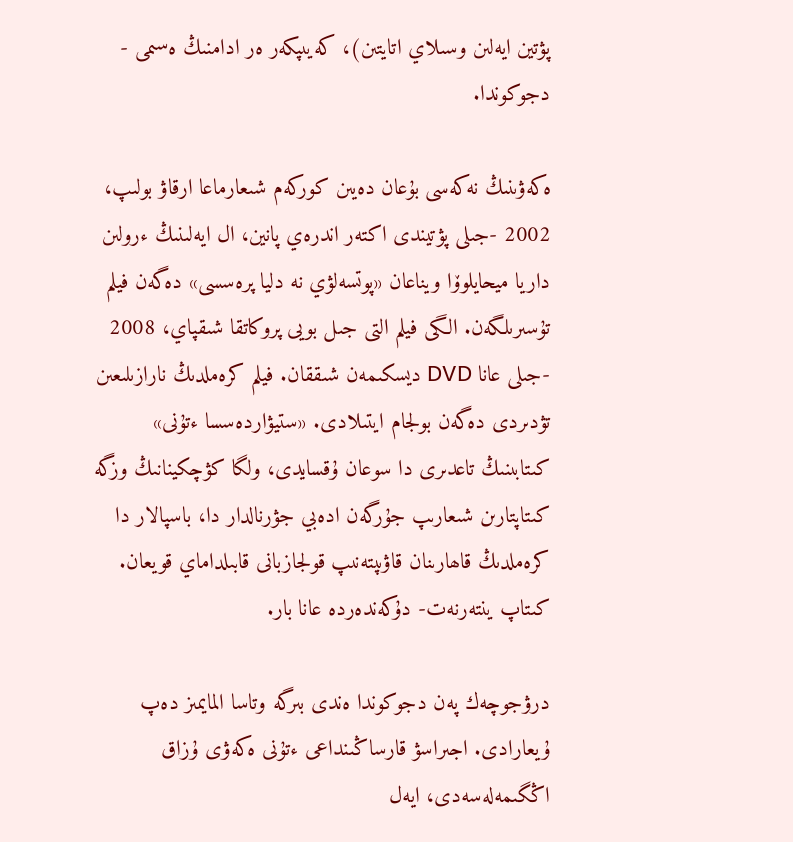پۋتين ايەلىن وسىلاي اتايتىن)، كەيىپكەر ەر ادامنىڭ ەسىمى - دجوكوندا.

ەكەۋىنىڭ نەكەسى بۇعان دەيىن كوركەم شىعارماعا ارقاۋ بولىپ، 2002 -جىلى پۋتيندى اكتەر اندرەي پانين، ال ايەلىنىڭ ءرولىن داريا ميحايلوۆا ويناعان «پوتسەلۋي نە دليا پرەسسى» دەگەن فيلم تۇسىرىلگەن. الگى فيلم التى جىل بويى پروكاتقا شىقپاي، 2008 -جىلى عانا DVD ديسكىمەن شىققان. فيلم كرەملدىڭ نارازىلىعىن تۋدىردى دەگەن بولجام ايتىلادى. «ستيۋاردەسسا ءتۇنى» كىتابىنىڭ تاعدىرى دا سوعان ۇقسايدى، ولگا كۋچكينانىڭ وزگە كىتاپتارىن شىعارىپ جۇرگەن ادەبي جۋرنالدار دا، باسپالار دا كرەملدىڭ قاھارىنان قاۋىپتەنىپ قولجازبانى قابىلداماي قويعان. كىتاپ ينتەرنەت- دۇكەندەردە عانا بار.

درۋجوچەك پەن دجوكوندا ەندى بىرگە وتاسا المايمىز دەپ ۇيعارادى. اجىراسۋ قارساڭىنداعى ءتۇنى ەكەۋى ۇزاق اڭگىمەلەسەدى، ايەل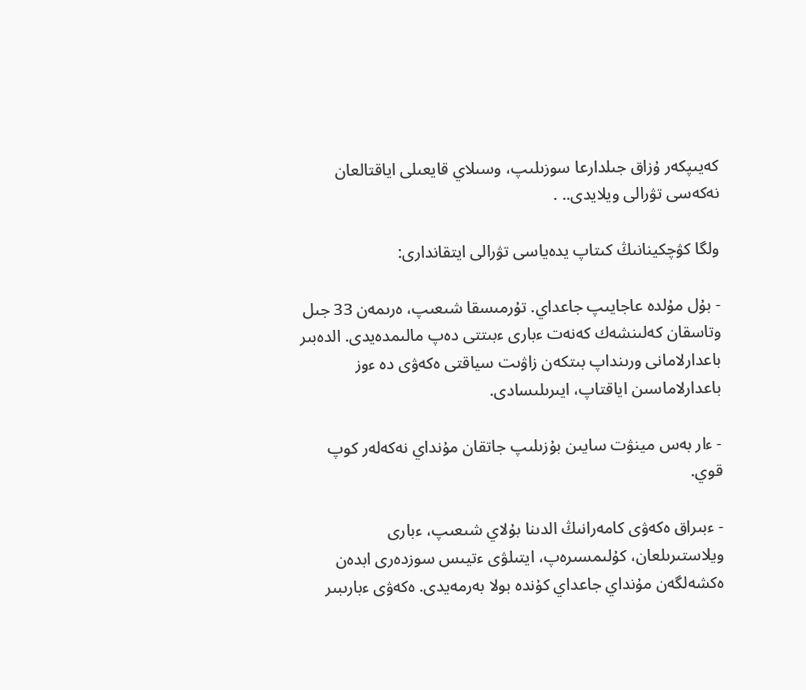كەيىپكەر ۇزاق جىلدارعا سوزىلىپ، وسىلاي قايعىلى اياقتالعان نەكەسى تۋرالى ويلايدى.. .

ولگا كۋچكينانىڭ كىتاپ يدەياسى تۋرالى ايتقاندارى:

- بۇل مۇلدە عاجايىپ جاعداي. تۇرمىسقا شىعىپ، ەرىمەن 33 جىل وتاسقان كەلىنشەك كەنەت ءبارى ءبىتتى دەپ مالىمدەيدى. الدەبىر باعدارلامانى ورىنداپ بىتكەن زاۋىت سياقتى ەكەۋى دە ءوز باعدارلاماسىن اياقتاپ، ايىرىلىسادى.

- ءار بەس مينۋت سايىن بۇزىلىپ جاتقان مۇنداي نەكەلەر كوپ قوي.

- ءبىراق ەكەۋى كامەرانىڭ الدىنا بۇلاي شىعىپ، ءبارى ويلاستىرىلعان، كۇلىمسىرەپ، ايتىلۋى ءتيىس سوزدەرى ابدەن ەكشەلگەن مۇنداي جاعداي كۇندە بولا بەرمەيدى. ەكەۋى ءبارىبىر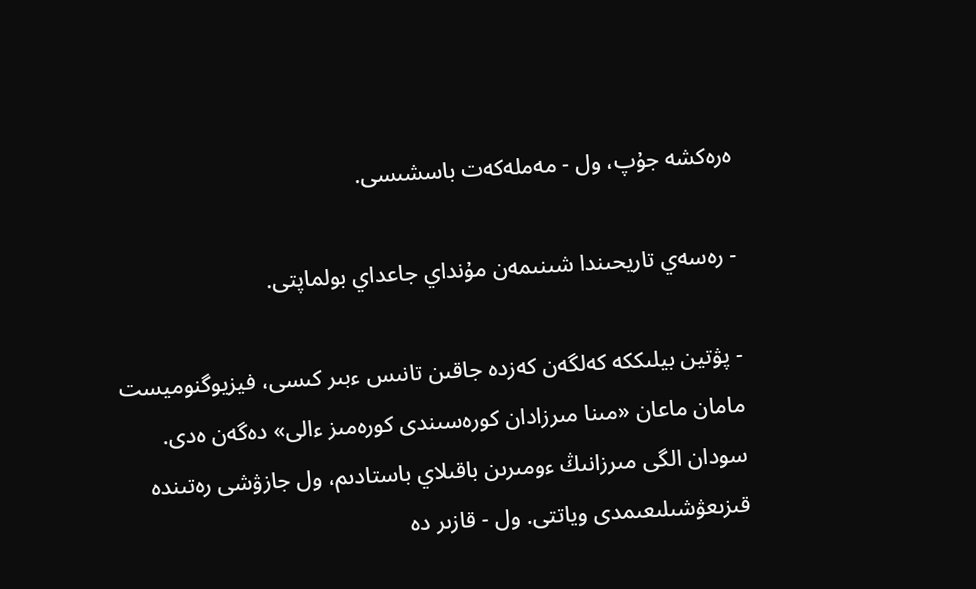ەرەكشە جۇپ، ول - مەملەكەت باسشىسى.

- رەسەي تاريحىندا شىنىمەن مۇنداي جاعداي بولماپتى.

- پۋتين بيلىككە كەلگەن كەزدە جاقىن تانىس ءبىر كىسى، فيزيوگنوميست مامان ماعان «مىنا مىرزادان كورەسىندى كورەمىز ءالى» دەگەن ەدى. سودان الگى مىرزانىڭ ءومىرىن باقىلاي باستادىم، ول جازۋشى رەتىندە قىزىعۋشىلىعىمدى وياتتى. ول - قازىر دە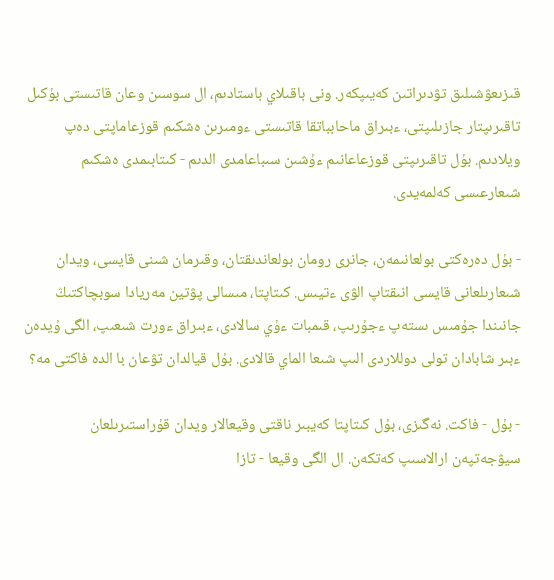قىزىعۋشىلىق تۋدىراتىن كەيىپكەر. ونى باقىلاي باستادىم، ال سوسىن وعان قاتىستى بۇكىل تاقىرىپتار جازىلىپتى، ءبىراق ماحابباتقا قاتىستى ءومىرىن ەشكىم قوزعاماپتى دەپ ويلادىم. بۇل تاقىرىپتى قوزعاعانىم ءۇشىن سىباعامدى الدىم - كىتابىمدى ەشكىم شىعارعىسى كەلمەيدى.

- بۇل دەرەكتى بولعانىمەن، جانرى رومان بولعاندىقتان، وقىرمان شىنى قايسى، ويدان شىعارىلعانى قايسى انىقتاپ الۋى ءتيىس. كىتاپتا، مىسالى پۋتين مەريادا سوبچاكتىڭ جانىندا جۇمىس ىستەپ ءجۇرىپ، قىمبات ءۇي سالادى، ءبىراق ءورت شىعىپ، الگى ۇيدەن ءبىر شابادان تولى دوللاردى الىپ شىعا الماي قالادى. بۇل قيالدان تۋعان با الدە فاكتى مە؟

- بۇل - فاكت. نەگىزى، بۇل كىتاپتا كەيبىر ناقتى وقيعالار ويدان قۇراستىرىلعان سيۋجەتپەن ارالاسىپ كەتكەن. ال الگى وقيعا - تازا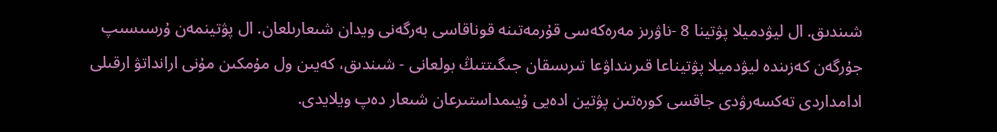شىندىق. ال ليۋدميلا پۋتينا 8 -ناۋرىز مەرەكەسى قۇرمەتىنە قوناقاسى بەرگەنى ويدان شىعارىلعان. ال پۋتينمەن ۇرسىسىپ جۇرگەن كەزىندە ليۋدميلا پۋتيناعا قىرىنداۋعا تىرىسقان جىگىتتىڭ بولعانى - شىندىق، كەيىن ول مۇمكىن مۇنى ارانداتۋ ارقىلى ادامداردى تەكسەرۋدى جاقسى كورەتىن پۋتين ادەيى ۇيىمداستىرعان شىعار دەپ ويلايدى.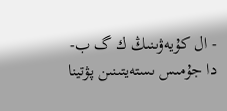- ال كۇيەۋىنىڭ ك گ ب- دا جۇمىس ىستەيتىنىن پۋتينا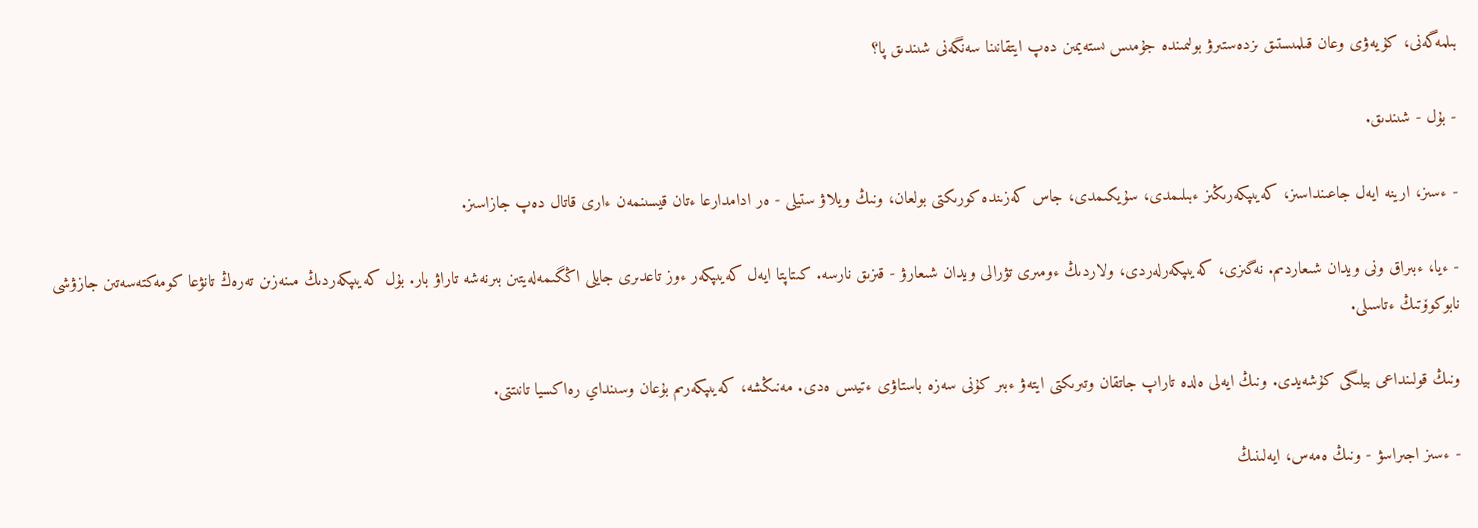بىلمەگەنى، كۇيەۋى وعان قىلمىستىق ىزدەستىرۋ بولىمىندە جۇمىس ىستەيمىن دەپ ايتقانىنا سەنگەنى شىندىق پا؟

- بۇل - شىندىق.

- ءسىز، ارينە ايەل جاعىنداسىز، كەيىپكەرىڭىز ءبىلىمدى، سۇيكىمدى، جاس كەزىندە كورىكتى بولعان، ونىڭ ويلاۋ ستيلى - ەر ادامدارعا ءتان قيسىنمەن ءارى قاتال دەپ جازاسىز.

- ءيا، ءبىراق ونى ويدان شىعاردىم. نەگىزى، كەيىپكەرلەردى، ولاردىڭ ءومىرى تۋرالى ويدان شىعارۋ - قىزىق نارسە. كىتاپتا ايەل كەيىپكەر ءوز تاعدىرى جايلى اڭگىمەلەيتىن بىرنەشە تاراۋ بار. بۇل كەيىپكەردىڭ مىنەزىن تەرەڭ تانۋعا كومەكتەسەتىن جازۋشى نابوكوۆتىڭ ءتاسىلى.

ونىڭ قولىنداعى بيلىگى كۇشەيدى. ونىڭ ايەلى ەلدە تاراپ جاتقان وتىرىكتى ايتەۋ ءبىر كۇنى سەزە باستاۋى ءتيىس ەدى. مەنىڭشە، كەيىپكەرىم بۇعان وسىنداي رەاكسيا تانىتتى.

- ءسىز اجىراسۋ - ونىڭ ەمەس، ايەلىنىڭ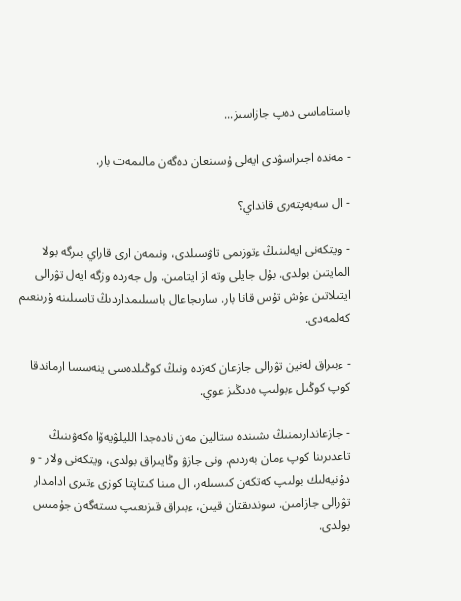باستاماسى دەپ جازاسىز...

- مەندە اجىراسۋدى ايەلى ۇسىنعان دەگەن مالىمەت بار.

- ال سەبەپتەرى قانداي؟

- ويتكەنى ايەلىنىڭ ءتوزىمى تاۋسىلدى، ونىمەن ارى قاراي بىرگە بولا المايتىن بولدى. بۇل جايلى وتە از ايتامىن. ول جەردە وزگە ايەل تۋرالى ايتىلاتىن ءۇش تۇس قانا بار. سارىجاعال باسىلىمداردىڭ تاسىلىنە ۇرىنعىم كەلمەدى.

- ءبىراق لەنين تۋرالى جازعان كەزدە ونىڭ كوڭىلدەسى ينەسسا ارماندقا كوپ كوڭىل ءبولىپ ەدىڭىز عوي.

- جازعاندارىمنىڭ ىشىندە ستالين مەن نادەجدا الليلۋيەۆا ەكەۋىنىڭ تاعدىرىنا كوپ ءمان بەردىم. ونى جازۋ وڭايىراق بولدى، ويتكەنى ولار - و دۇنيەلىك بولىپ كەتكەن كىسىلەر، ال مىنا كىتاپتا كوزى ءتىرى ادامدار تۋرالى جازامىن. سوندىقتان قيىن، ءبىراق قىزىعىپ ىستەگەن جۇمىس بولدى.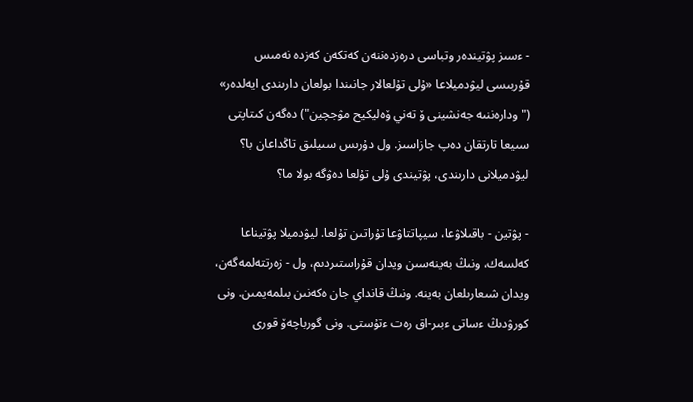- ءسىز پۋتيندەر وتباسى درەزدەننەن كەتكەن كەزدە نەمىس قۇربىسى ليۋدميلاعا «ۇلى تۇلعالار جانىندا بولعان دارىندى ايەلدەر» ("ودارەننىە جەنشينى ۆ تەني ۆەليكيح مۋجچين") دەگەن كىتاپتى سىيعا تارتقان دەپ جازاسىز. ول دۇرىس سىيلىق تاڭداعان با؟ ليۋدميلانى دارىندى، پۋتيندى ۇلى تۇلعا دەۋگە بولا ما؟

- پۋتين - باقىلاۋعا، سيپاتتاۋعا تۇراتىن تۇلعا. ليۋدميلا پۋتيناعا كەلسەك، ونىڭ بەينەسىن ويدان قۇراستىردىم، ول - زەرتتەلمەگەن، ويدان شىعارىلعان بەينە. ونىڭ قانداي جان ەكەنىن بىلمەيمىن. ونى كورۋدىڭ ءساتى ءبىر-اق رەت ءتۇستى. ونى گورباچەۆ قورى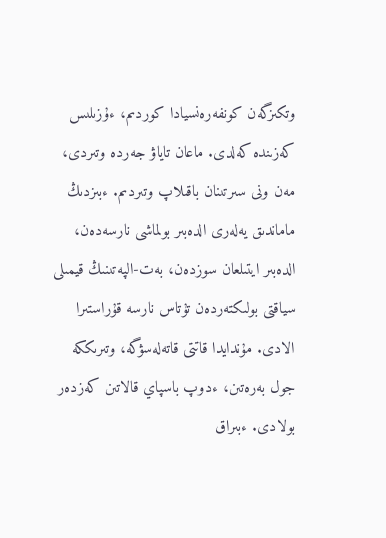وتكىزگەن كونفەرەنسيادا كوردىم، ءۇزىلىس كەزىندە كەلدى. ماعان تاياۋ جەردە وتىردى، مەن ونى سىرتىنان باقىلاپ وتىردىم. ءبىزدىڭ ماماندىق يەلەرى الدەبىر بولماشى نارسەدەن، الدەبىر ايتىلعان سوزدەن، بەت-الپەتىنىڭ قيمىلى سياقتى بولىكتەردەن تۇتاس نارسە قۇراستىرا الادى. مۇندايدا قاتتى قاتەلەسۋگە، وتىرىككە جول بەرەتىن، ءدوپ باسپاي قالاتىن كەزدەر بولادى. ءبىراق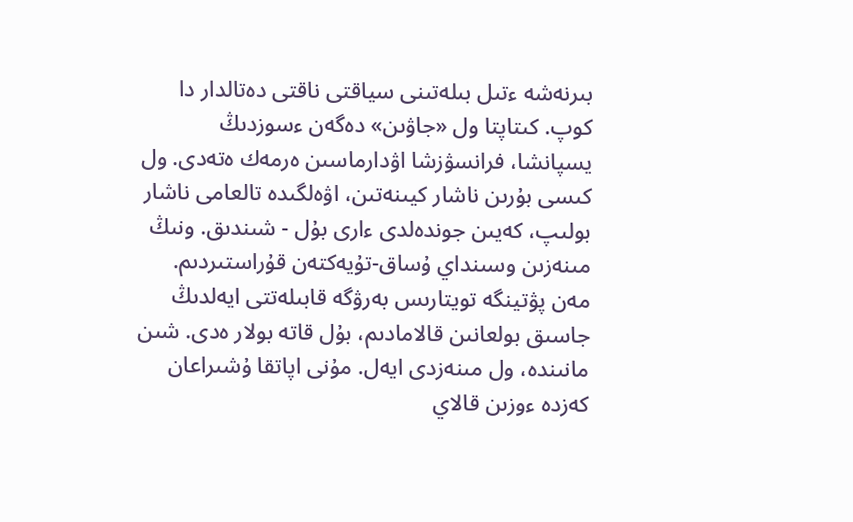بىرنەشە ءتىل بىلەتىنى سياقتى ناقتى دەتالدار دا كوپ. كىتاپتا ول «جاۋىن» دەگەن ءسوزدىڭ يسپانشا، فرانسۋزشا اۋدارماسىن ەرمەك ەتەدى. ول كىسى بۇرىن ناشار كيىنەتىن، اۋەلگىدە تالعامى ناشار بولىپ، كەيىن جوندەلدى ءارى بۇل - شىندىق. ونىڭ مىنەزىن وسىنداي ۇساق-تۇيەكتەن قۇراستىردىم. مەن پۋتينگە تويتارىس بەرۋگە قابىلەتتى ايەلدىڭ جاسىق بولعانىن قالامادىم، بۇل قاتە بولار ەدى. شىن مانىندە، ول مىنەزدى ايەل. مۇنى اپاتقا ۇشىراعان كەزدە ءوزىن قالاي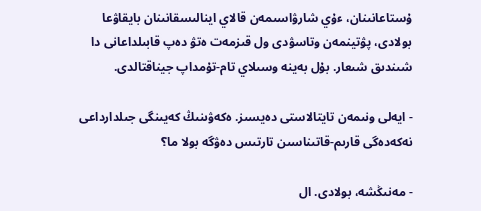ۇستاعانىنان، ءۇي شارۋاسىمەن قالاي اينالىسقانىنان بايقاۋعا بولادى، پۋتينمەن وتاسۋدى ول قىزمەت ەتۋ دەپ قابىلداعانى دا شىندىق شىعار. بۇل بەينە وسىلاي تام-تۇمداپ جيناقتالدى.

- ايەلى ونىمەن تايتالاستى دەيسىز. ەكەۋىنىڭ كەيىنگى جىلدارداعى نەكەدەگى قارىم-قاتىناسىن تارتىس دەۋگە بولا ما؟

- مەنىڭشە، بولادى. ال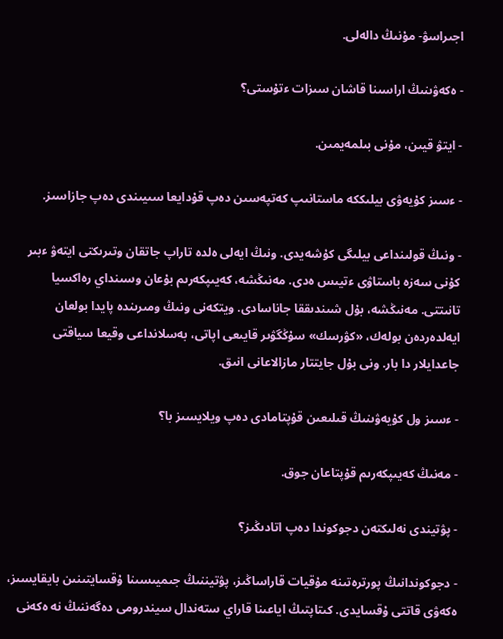اجىراسۋ- مۇنىڭ دالەلى.

- ەكەۋىنىڭ اراسىنا قاشان سىزات ءتۇستى؟

- ايتۋ قيىن، مۇنى بىلمەيمىن.

- ءسىز كۇيەۋى بيلىككە ماستانىپ كەتپەسىن دەپ قۇدايعا سىيىندى دەپ جازاسىز.

- ونىڭ قولىنداعى بيلىگى كۇشەيدى. ونىڭ ايەلى ەلدە تاراپ جاتقان وتىرىكتى ايتەۋ ءبىر كۇنى سەزە باستاۋى ءتيىس ەدى. مەنىڭشە، كەيىپكەرىم بۇعان وسىنداي رەاكسيا تانىتتى. مەنىڭشە، بۇل شىندىققا جاناسادى. ويتكەنى ونىڭ ومىرىندە پايدا بولعان ايەلدەردەن بولەك، «كۋرسك» سۇڭگۋىر قايىعى اپاتى، بەسلانداعى وقيعا سياقتى جاعدايلار دا بار. ونى بۇل جايتتار مازالاعانى انىق.

- ءسىز ول كۇيەۋىنىڭ قىلىعىن قۇپتامادى دەپ ويلايسىز با؟

- مەنىڭ كەيىپكەرىم قۇپتاعان جوق.

- پۋتيندى نەلىكتەن دجوكوندا دەپ اتادىڭىز؟

- دجوكوندانىڭ پورترەتىنە مۇقيات قاراساڭىز، پۋتيننىڭ جىميىسىنا ۇقسايتىنىن بايقايسىز، ەكەۋى قاتتى ۇقسايدى. كىتاپتىڭ اياعىنا قاراي ستەندال سيندرومى دەگەننىڭ نە ەكەنى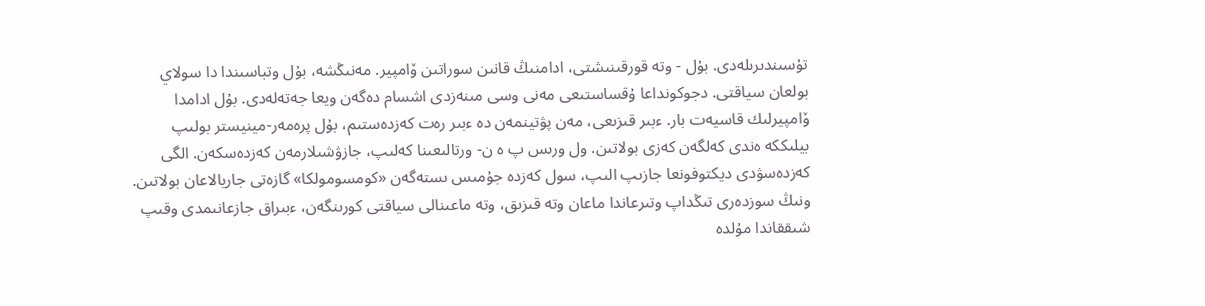تۇسىندىرىلەدى. بۇل - وتە قورقىنىشتى، ادامنىڭ قانىن سوراتىن ۆامپير. مەنىڭشە، بۇل وتباسىندا دا سولاي بولعان سياقتى. دجوكونداعا ۇقساستىعى مەنى وسى مىنەزدى اشسام دەگەن ويعا جەتەلەدى. بۇل ادامدا ۆامپيرلىك قاسيەت بار. ءبىر قىزىعى، مەن پۋتينمەن دە ءبىر رەت كەزدەستىم، بۇل پرەمەر-مينيستر بولىپ بيلىككە ەندى كەلگەن كەزى بولاتىن. ول ورىس پ ە ن- ورتالىعىنا كەلىپ، جازۋشىلارمەن كەزدەسكەن. الگى كەزدەسۋدى ديكتوفونعا جازىپ الىپ، سول كەزدە جۇمىس ىستەگەن «كومسومولكا» گازەتى جاريالاعان بولاتىن. ونىڭ سوزدەرى تىڭداپ وتىرعاندا ماعان وتە قىزىق، وتە ماعىنالى سياقتى كورىنگەن، ءبىراق جازعانىمدى وقىپ شىققاندا مۇلدە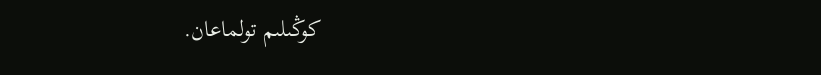كوڭىلىم تولماعان.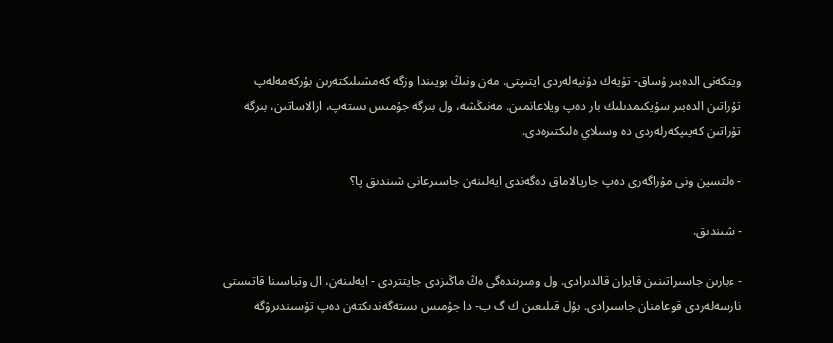ويتكەنى الدەبىر ۇساق- تۇيەك دۇنيەلەردى ايتىپتى. مەن ونىڭ بويىندا وزگە كەمشىلىكتەرىن بۇركەمەلەپ تۇراتىن الدەبىر سۇيكىمدىلىك بار دەپ ويلاعانمىن. مەنىڭشە، ول بىرگە جۇمىس ىستەپ، ارالاساتىن، بىرگە تۇراتىن كەيىپكەرلەردى دە وسىلاي ەلىكتىرەدى.

- ەلتسين ونى مۇراگەرى دەپ جاريالاماق دەگەندى ايەلىنەن جاسىرعانى شىندىق پا؟

- شىندىق.

- ءبارىن جاسىراتىنىن قايران قالدىرادى. ول ومىرىندەگى ەڭ ماڭىزدى جايتتردى - ايەلىنەن، ال وتباسىنا قاتىستى نارسەلەردى قوعامنان جاسىرادى. بۇل قىلىعىن ك گ ب- دا جۇمىس ىستەگەندىكتەن دەپ تۇسىندىرۋگە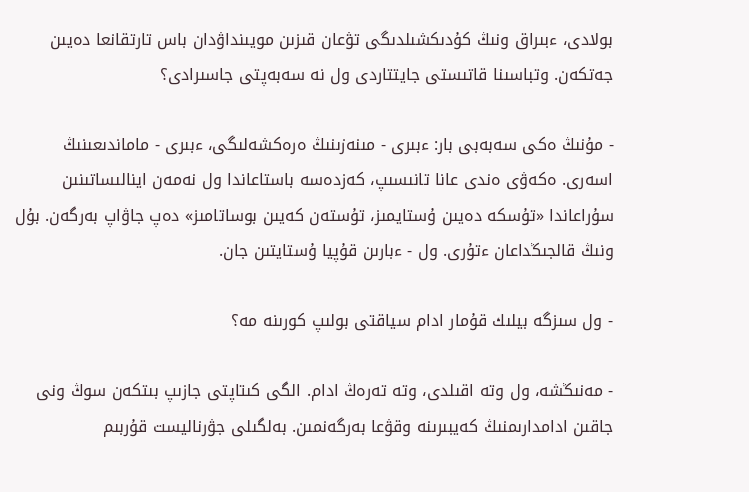بولادى، ءبىراق ونىڭ كۇدىكشىلدىگى تۋعان قىزىن مويىنداۋدان باس تارتقانعا دەيىن جەتكەن. وتباسىنا قاتىستى جايتتاردى ول نە سەبەپتى جاسىرادى؟

- مۇنىڭ ەكى سەبەبى بار: ءبىرى - مىنەزىنىڭ ەرەكشەلىگى، ءبىرى - ماماندىعىنىڭ اسەرى. ەكەۋى ەندى عانا تانىسىپ، كەزدەسە باستاعاندا ول نەمەن اينالىساتىنىن سۇراعاندا «تۇسكە دەيىن ۇستايمىز، تۇستەن كەيىن بوساتامىز» دەپ جاۋاپ بەرگەن. بۇل ونىڭ قالجىڭداعان ءتۇرى. ول - ءبارىن قۇپيا ۇستايتىن جان.

- ول سىزگە بيلىك قۇمار ادام سياقتى بولىپ كورىنە مە؟

- مەنىڭشە، ول وتە اقىلدى، وتە تەرەڭ ادام. الگى كىتاپتى جازىپ بىتكەن سوڭ ونى جاقىن ادامدارىمنىڭ كەيبىرىنە وقۋعا بەرگەنمىن. بەلگىلى جۋرناليست قۇربىم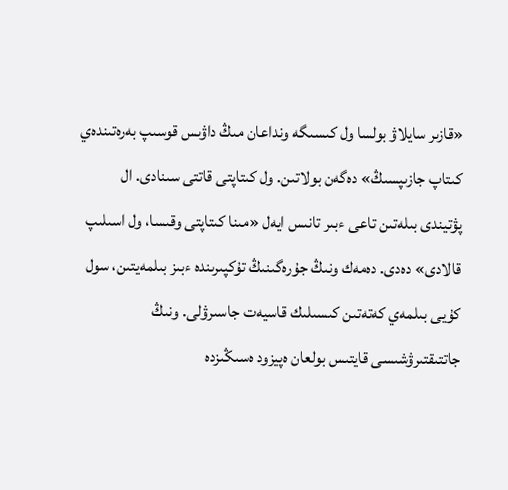«قازىر سايلاۋ بولسا ول كىسىگە ونداعان مىڭ داۋىس قوسىپ بەرەتىندەي كىتاپ جازىپسىڭ» دەگەن بولاتىن. ول كىتاپتى قاتتى سىنادى. ال پۋتيندى بىلەتىن تاعى ءبىر تانىس ايەل «مىنا كىتاپتى وقىسا، ول اسىلىپ قالادى» دەدى. دەمەك ونىڭ جۇرەگىنىڭ تۇكپىرىندە ءبىز بىلمەيتىن، سول كۇيى بىلمەي كەتەتىن كىسىلىك قاسيەت جاسىرۋلى. ونىڭ جاتتىقتىرۋشىسى قايتىس بولعان ەپيزود ەسىڭىزدە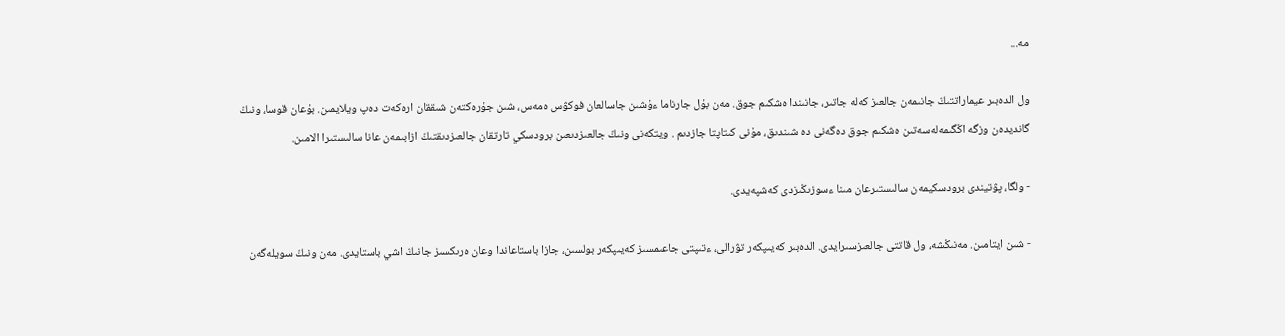مە...

ول الدەبىر عيماراتتىڭ جانىمەن جالعىز كەلە جاتىر، جانىندا ەشكىم جوق. مەن بۇل جارناما ءۇشىن جاسالعان فوكۋس ەمەس، شىن جۇرەكتەن شىققان ارەكەت دەپ ويلايمىن. بۇعان قوسا، ونىڭ گانديدەن وزگە اڭگىمەلەسەتىن ەشكىم جوق دەگەنى دە شىندىق، مۇنى كىتاپتا جازدىم . ويتكەنى ونىڭ جالعىزدىعىن برودسكي تارتقان جالعىزدىقتىڭ ازابىمەن عانا سالىستىرا الامىن.

- ولگا، پۋتيندى برودسكيمەن سالىستىرعان مىنا ءسوزىڭىزدى كەشپەيدى.

- شىن ايتامىن. مەنىڭشە، ول قاتتى جالعىزسىرايدى. الدەبىر كەيىپكەر تۋرالى، ءتىپتى جاعىمسىز كەيىپكەر بولسىن، جازا باستاعاندا وعان ەرىكسىز جانىڭ اشي باستايدى. مەن ونىڭ سويلەگەن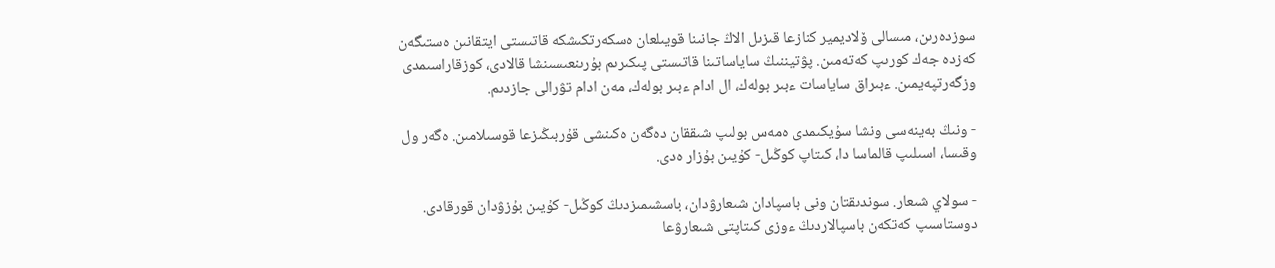سوزدەرىن، مىسالى ۆلاديمير كنازعا قىزىل الاڭ جانىنا قويىلعان ەسكەرتكىشكە قاتىستى ايتقانىن ەستىگەن كەزدە جەك كورىپ كەتەمىن. پۋتيننىڭ ساياساتىنا قاتىستى پىكىرىم بۇرىنعىسىنشا قالادى، كوزقاراسىمدى وزگەرتپەيمىن. ءبىراق ساياسات ءبىر بولەك، ال ادام ءبىر بولەك، مەن ادام تۋرالى جازدىم.

- ونىڭ بەينەسى ونشا سۇيكىمدى ەمەس بولىپ شىققان دەگەن ەكىنشى قۇربىڭىزعا قوسىلامىن. ەگەر ول وقىسا، اسىلىپ قالماسا دا، كىتاپ كوڭىل- كۇيىن بۇزار ەدى.

- سولاي شىعار. سوندىقتان ونى باسپادان شىعارۋدان، باسشىمىزدىڭ كوڭىل- كۇيىن بۇزۋدان قورقادى. دوستاسىپ كەتكەن باسپالاردىڭ ءوزى كىتاپتى شىعارۋعا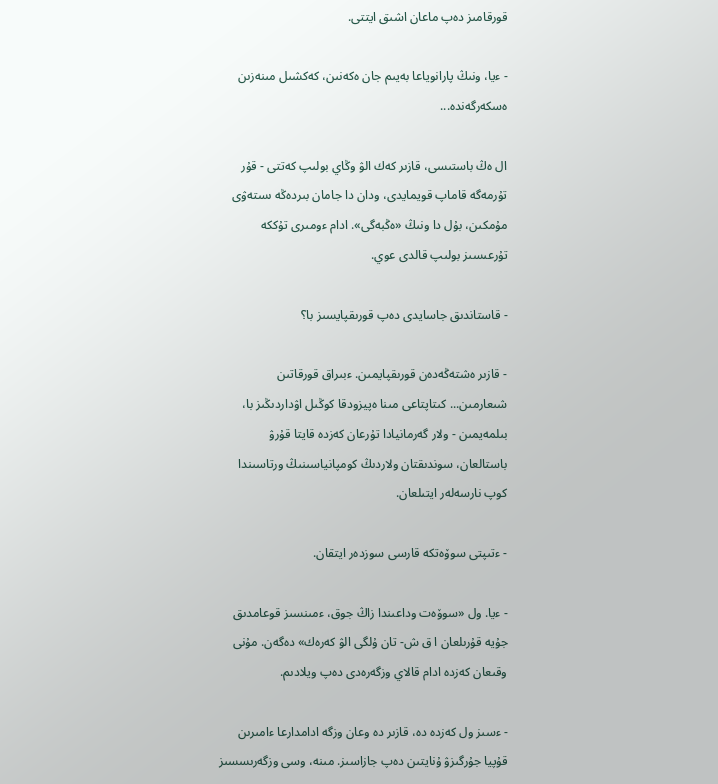قورقامىز دەپ ماعان اشىق ايتتى.

- ءيا، ونىڭ پارانوياعا بەيىم جان ەكەنىن، كەكشىل مىنەزىن ەسكەرگەندە...

ال ەڭ باستىسى، قازىر كەك الۋ وڭاي بولىپ كەتتى - قۇر تۇرمەگە قاماپ قويمايدى، ودان دا جامان بىردەڭە ىستەۋى مۇمكىن، بۇل دا ونىڭ «ەڭبەگى». ادام ءومىرى تۇككە تۇرعىسىز بولىپ قالدى عوي.

- قاستاندىق جاسايدى دەپ قورىقپايسىز با؟

- قازىر ەشتەڭەدەن قورىقپايمىن. ءبىراق قورقاتىن شىعارمىن... كىتاپتاعى مىنا ەپيزودقا كوڭىل اۋداردىڭىز با، بىلمەيمىن - ولار گەرمانيادا تۇرعان كەزدە قايتا قۇرۋ باستالعان، سوندىقتان ولاردىڭ كومپانياسىنىڭ ورتاسىندا كوپ نارسەلەر ايتىلعان.

- ءتىپتى سوۆەتكە قارسى سوزدەر ايتقان.

- ءيا. ول «سوۆەت وداعىندا زاڭ جوق، ءمىنسىز قوعامدىق جۇيە قۇرىلعان ا ق ش- تان ۇلگى الۋ كەرەك» دەگەن. مۇنى وقىعان كەزدە ادام قالاي وزگەرەدى دەپ ويلادىم.

- ءسىز ول كەزدە دە، قازىر دە وعان وزگە ادامدارعا ءامىرىن قۇپيا جۇرگىزۋ ۇنايتىن دەپ جازاسىز. مىنە، وسى وزگەرىسسىز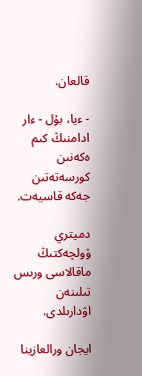قالعان.

- ءيا، بۇل - ءار ادامنىڭ كىم ەكەنىن كورسەتەتىن جەكە قاسيەت.

دميتري ۆولچەكتىڭ ماقالاسى ورىس تىلىنەن اۋدارىلدى.

ايجان ورالعازينا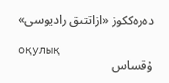دەرەككوز «ازاتتىق راديوسى»

оқулық
ۇقساس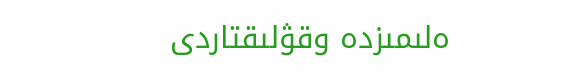ەلىمىزدە وقۋلىقتاردى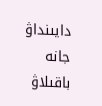دايىنداۋ جانە باقىلاۋ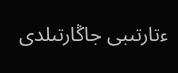ءتارتىبى جاڭارتىلدى